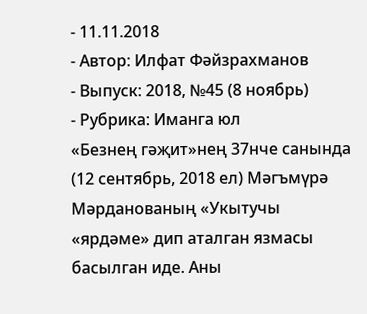- 11.11.2018
- Автор: Илфат Фәйзрахманов
- Выпуск: 2018, №45 (8 ноябрь)
- Рубрика: Иманга юл
«Безнең гәҗит»нең 37нче санында (12 сентябрь, 2018 ел) Мәгъмүрә Мәрданованың «Укытучы «ярдәме» дип аталган язмасы басылган иде. Аны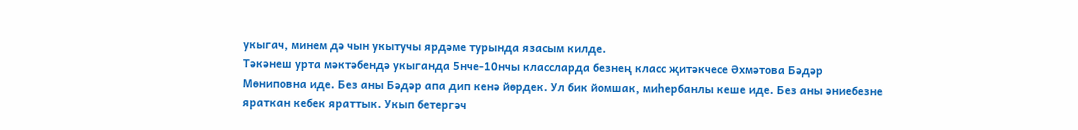укыгач, минем дә чын укытучы ярдәме турында язасым килде.
Тәкәнеш урта мәктәбендә укыганда 5нче-10нчы классларда безнең класс җитәкчесе Әхмәтова Бәдәр Мөниповна иде. Без аны Бәдәр апа дип кенә йөрдек. Ул бик йомшак, миһербанлы кеше иде. Без аны әниебезне яраткан кебек яраттык. Укып бетергәч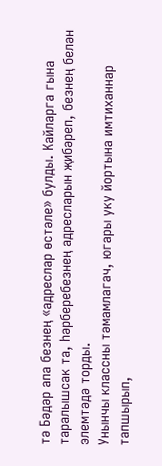тә Бәдәр апа безнең «адреслар өстәле» булды. Кайларга гына таралышсак та, һәрберебезнең адресларын җибәреп, безнең белән элемтәдә торды.
Унынчы классны тәмамлагач, югары уку йортына имтиханнар тапшырып,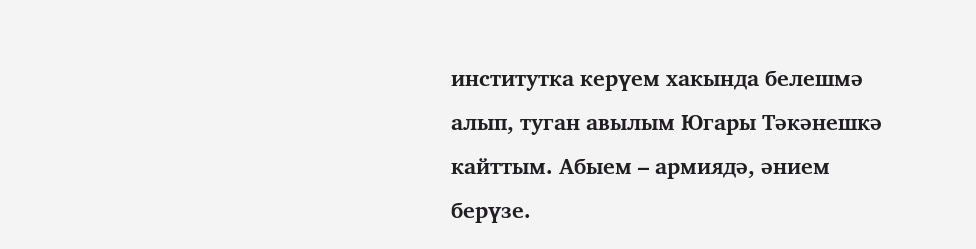институтка керүем хакында белешмә алып, туган авылым Югары Тәкәнешкә кайттым. Абыем – армиядә, әнием берүзе.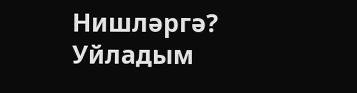Нишләргә? Уйладым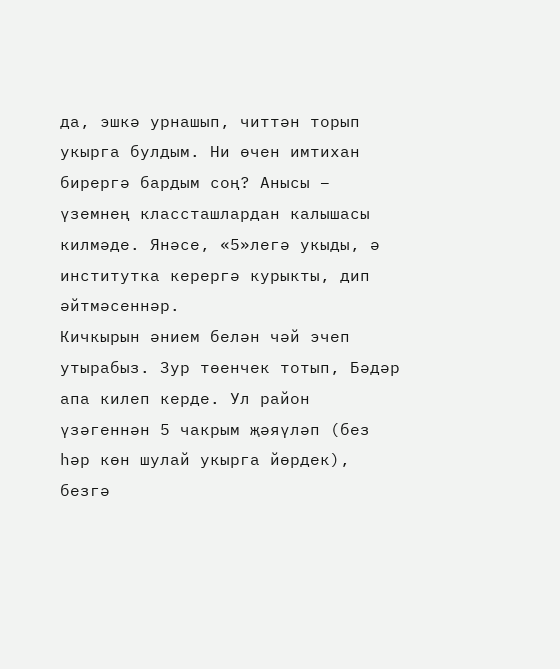да, эшкә урнашып, читтән торып укырга булдым. Ни өчен имтихан бирергә бардым соң? Анысы – үземнең классташлардан калышасы килмәде. Янәсе, «5»легә укыды, ә институтка керергә курыкты, дип әйтмәсеннәр.
Кичкырын әнием белән чәй эчеп утырабыз. Зур төенчек тотып, Бәдәр апа килеп керде. Ул район үзәгеннән 5 чакрым җәяүләп (без һәр көн шулай укырга йөрдек), безгә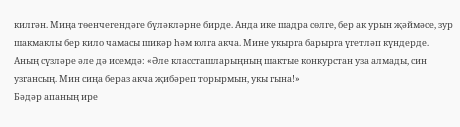килгән. Миңа төенчегендәге бүләкләрне бирде. Анда ике шадра сөлге, бер ак урын җәймәсе, зур шакмаклы бер кило чамасы шикәр һәм юлга акча. Мине укырга барырга үгетләп күндерде. Аның сүзләре әле дә исемдә: «Әле классташларыңның шактые конкурстан уза алмады, син узгансың. Мин сиңа бераз акча җибәреп торырмын, укы гына!»
Бәдәр апаның ире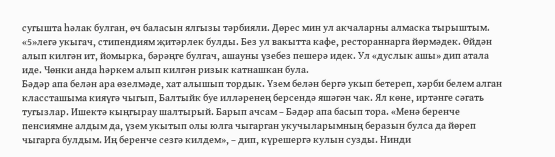сугышта һәлак булган, өч баласын ялгызы тәрбияли. Дөрес мин ул акчаларны алмаска тырыштым. «5»легә укыгач, стипендиям җитәрлек булды. Без ул вакытта кафе, рестораннарга йөрмәдек. Өйдән алып килгән ит, йомырка, бәрәңге булгач, ашауны үзебез пешерә идек. Ул «дуслык ашы» дип атала иде. Чөнки анда һәркем алып килгән ризык катнашкан була.
Бәдәр апа белән ара өзелмәде, хат алышып тордык. Үзем белән бергә укып бетереп, хәрби белем алган классташыма кияүгә чыгып, Балтыйк буе илләренең берсендә яшәгән чак. Ял көне, иртәнге сәгать тугызлар. Ишектә кыңгырау шалтырый. Барып ачсам – Бәдәр апа басып тора. «Менә беренче пенсиямне алдым да, үзем укытып олы юлга чыгарган укучыларымның беразын булса да йөреп чыгарга булдым. Иң беренче сезгә килдем», – дип, күрешергә кулын сузды. Нинди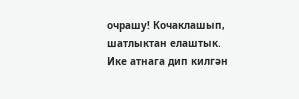очрашу! Кочаклашып, шатлыктан елаштык.
Ике атнага дип килгән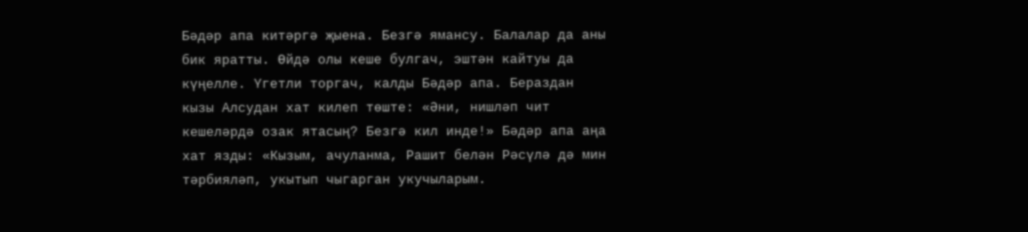Бәдәр апа китәргә җыена. Безгә ямансу. Балалар да аны бик яратты. Өйдә олы кеше булгач, эштән кайтуы да күңелле. Үгетли торгач, калды Бәдәр апа. Бераздан кызы Алсудан хат килеп төште: «Әни, нишләп чит кешеләрдә озак ятасың? Безгә кил инде!» Бәдәр апа аңа хат язды: «Кызым, ачуланма, Рашит белән Рәсүлә дә мин тәрбияләп, укытып чыгарган укучыларым.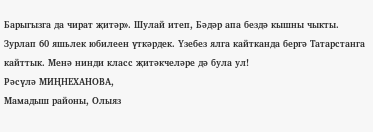Барыгызга да чират җитәр». Шулай итеп, Бәдәр апа бездә кышны чыкты. Зурлап 60 яшьлек юбилеен үткәрдек. Үзебез ялга кайтканда бергә Татарстанга кайттык. Менә нинди класс җитәкчеләре дә була ул!
Рәсүлә МИҢНЕХАНОВА,
Мамадыш районы, Олыяз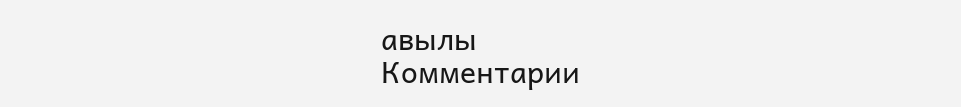авылы
Комментарии